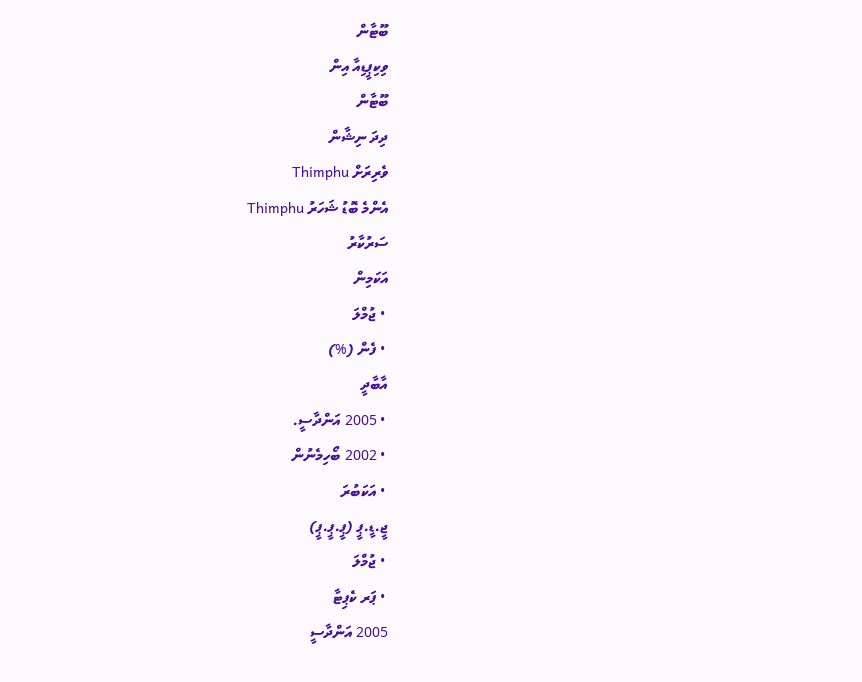ބޫޓާން
ވިކިޕީޑިއާ އިން
ބޫޓާން
ދިދަ ނިޝާން
ވެރިރަށް Thimphu
އެންމެ ބޮޑު ޝަހަރު Thimphu
ސަރުކާރު
އަކަމިން
 • ޖުމްލަ
 • ފެން (%)
އާބާދީ
 • 2005 އަންދާސީ.
 • 2002 ބޯހިމެނުން
 • އަކަބުރަ
ޖީ.ޑީ.ޕީ (ޕީ.ޕީ.ޕީ)
 • ޖުމްލަ
 • ޕަރ ކެޕިޓާ
2005 އަންދާސީ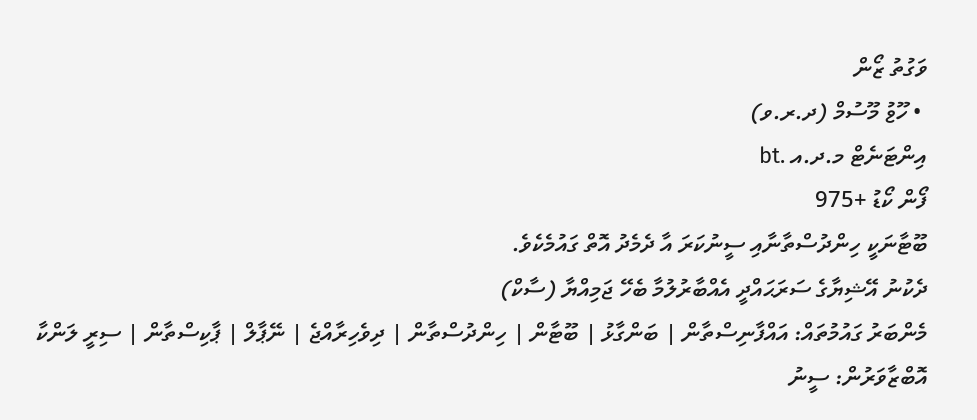ވަގުތު ޒޯން
 • ހޫޱު މޫސުމް (ދ.ރ.ވ)
އިންޓަނެޓް މ.ދ.އ .bt
ފޯން ކޯޑު +975
ބޫޓާނަކީ ހިންދުސްތާނާއި ސީނުކަރަ އާ ދެމެދު އޮތް ގައުމެކެވެ.
ދެކުނު އޭޝިޔާގެ ސަރަޙައްދީ އެއްބާރުލުމާ ބެހޭ ޖަމިއްޔާ (ސާކް)
މެންބަރު ގައުމުތައް: އައްފާނިސްތާން | ބަންގާޅު | ބޫޓާން | ހިންދުސްތާން | ދިވެހިރާއްޖެ | ނޭޕާލް | ޕާކިސްތާން | ސިރީ ލަންކާ
އޮބްޒާވަރުން: ސީނު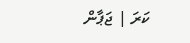ކަރަ | ޖަޕާން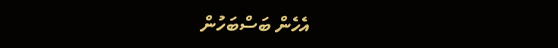އެހެން ބަސްބަހުން